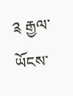༉ རྒྱལ་ཡོངས་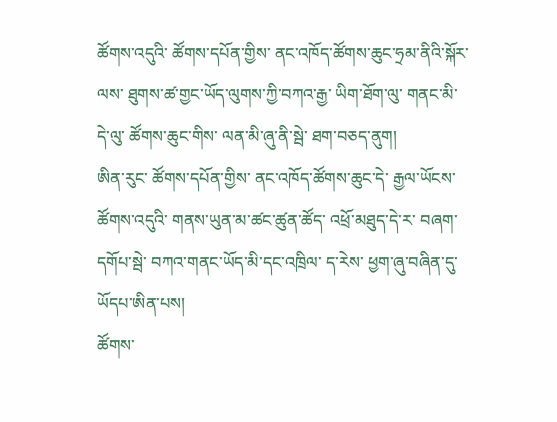ཚོགས་འདུའི་ ཚོགས་དཔོན་གྱིས་ ནང་འཁོད་ཚོགས་ཆུང་ཧྲམ་ནིའི་སྐོར་ལས་ ཐུགས་ཚ་གྱང་ཡོད་ལུགས་ཀྱི་བཀའ་རྒྱ་ ཡིག་ཐོག་ལུ་ གནང་མི་དེ་ལུ་ ཚོགས་ཆུང་གིས་ ལན་མི་ཞུ་ནི་སྦེ་ ཐག་བཅད་ནུག།
ཨིན་རུང་ ཚོགས་དཔོན་གྱིས་ ནང་འཁོད་ཚོགས་ཆུང་དེ་ རྒྱལ་ཡོངས་ཚོགས་འདུའི་ གནས་ཡུན་མ་ཚང་ཚུན་ཚོད་ འཕྲོ་མཐུད་དེ་ར་ བཞག་དགོཔ་སྦེ་ བཀའ་གནང་ཡོད་མི་དང་འཁྲིལ་ ད་རེས་ ཕྱག་ཞུ་བཞིན་དུ་ཡོདཔ་ཨིན་པས།
ཚོགས་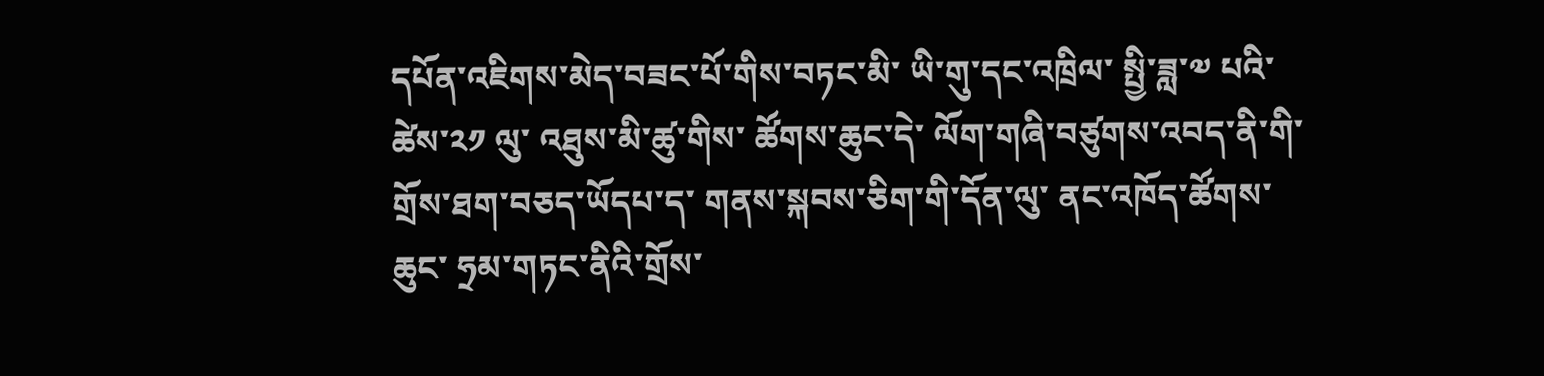དཔོན་འཇིགས་མེད་བཟང་པོ་གིས་བཏང་མི་ ཡི་གུ་དང་འཁྲིལ་ སྤྱི་ཟླ་༧ པའི་ཚེས་༢༡ ལུ་ འཐུས་མི་ཚུ་གིས་ ཚོགས་ཆུང་དེ་ ལོག་གཞི་བཙུགས་འབད་ནི་གི་ གྲོས་ཐག་བཅད་ཡོདཔ་ད་ གནས་སྐབས་ཅིག་གི་དོན་ལུ་ ནང་འཁོད་ཚོགས་ཆུང་ ཧྲམ་གཏང་ནིའི་གྲོས་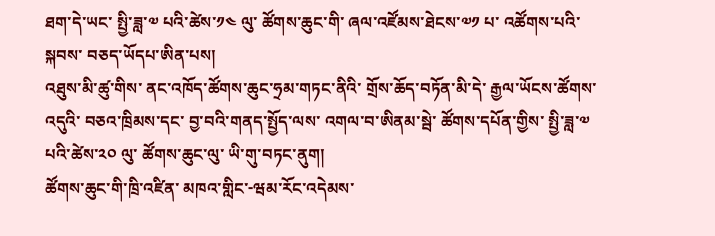ཐག་དེ་ཡང་ སྤྱི་ཟླ་༧ པའི་ཚེས་༡༤ ལུ་ ཚོགས་ཆུང་གི་ ཞལ་འཛོམས་ཐེངས་༧༡ པ་ འཚོགས་པའི་སྐབས་ བཅད་ཡོདཔ་ཨིན་པས།
འཐུས་མི་ཚུ་གིས་ ནང་འཁོད་ཚོགས་ཆུང་ཧྲམ་གཏང་ནིའི་ གྲོས་ཆོད་བཏོན་མི་དེ་ རྒྱལ་ཡོངས་ཚོགས་འདུའི་ བཅའ་ཁྲིམས་དང་ བྱ་བའི་གནད་སྤྱོད་ལས་ འགལ་བ་ཨིནམ་སྦེ་ ཚོགས་དཔོན་གྱིས་ སྤྱི་ཟླ་༧ པའི་ཚེས་༢༠ ལུ་ ཚོགས་ཆུང་ལུ་ ཡི་གུ་བཏང་ནུག།
ཚོགས་ཆུང་གི་ཁྲི་འཛིན་ མཁའ་གླིང་-ཝམ་རོང་འདེམས་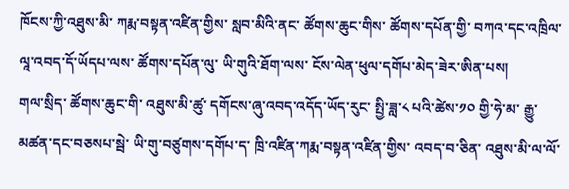ཁོངས་ཀྱི་འཐུས་མི་ ཀརྨ་བསྟན་འཛིན་གྱིས་ སླབ་མིའི་ནང་ ཚོགས་ཆུང་གིས་ ཚོགས་དཔོན་གྱི་ བཀའ་དང་འཁྲིལ་ ལཱ་འབད་དོ་ཡོདཔ་ལས་ ཚོགས་དཔོན་ལུ་ ཡི་གུའི་ཐོག་ལས་ ངོས་ལེན་ཕུལ་དགོཔ་མེད་ཟེར་ཨིན་པས།
གལ་སྲིད་ ཚོགས་ཆུང་གི་ འཐུས་མི་ཚུ་ དགོངས་ཞུ་འབད་འདོད་ཡོད་རུང་ སྤྱི་ཟླ་༨ པའི་ཚེས་༡༠ གྱི་ཧེ་མ་ རྒྱུ་མཚན་དང་བཅསཔ་སྦེ་ ཡི་གུ་བཙུགས་དགོཔ་ད་ ཁྲི་འཛིན་ཀརྨ་བསྟན་འཛིན་གྱིས་ འབད་བ་ཅིན་ འཐུས་མི་ལ་ལོ་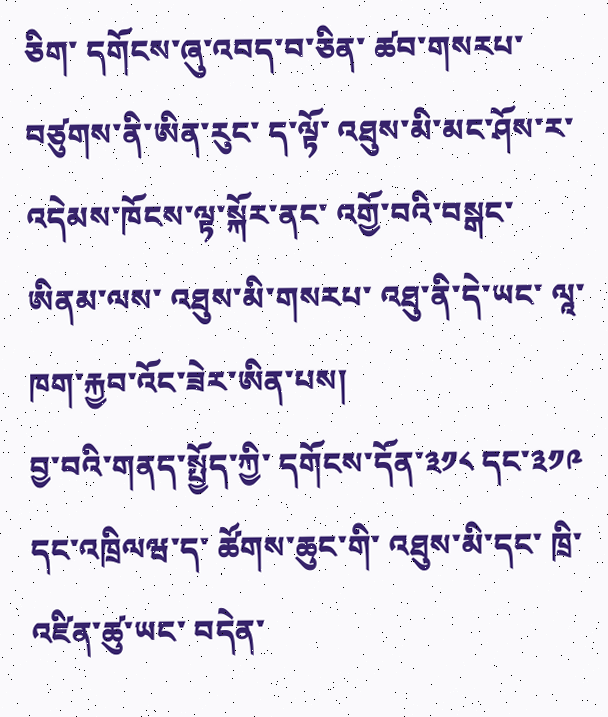ཅིག་ དགོངས་ཞུ་འབད་བ་ཅིན་ ཚབ་གསརཔ་ བཙུགས་ནི་ཨིན་རུང་ ད་ལྟོ་ འཐུས་མི་མང་ཤོས་ར་ འདེམས་ཁོངས་ལྟ་སྐོར་ནང་ འགྱོ་བའི་བསྒང་ཨིནམ་ལས་ འཐུས་མི་གསརཔ་ འཐུ་ནི་དེ་ཡང་ ལཱ་ཁག་རྐྱབ་འོང་ཟེར་ཨིན་པས།
བྱ་བའི་གནད་སྤྱོད་ཀྱི་ དགོངས་དོན་༣༡༨ དང་༣༡༩ དང་འཁྲིལཝ་ད་ ཚོགས་ཆུང་གི་ འཐུས་མི་དང་ ཁྲི་འཛིན་ཚུ་ཡང་ བདེན་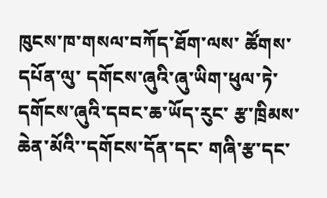ཁུངས་ཁ་གསལ་བཀོད་ཐོག་ལས་ ཚོགས་དཔོན་ལུ་ དགོངས་ཞུའི་ཞུ་ཡིག་ཕུལ་ཏེ་ དགོངས་ཞུའི་དབང་ཆ་ཡོད་རུང་ རྩ་ཁྲིམས་ཆེན་མོའི་་དགོངས་དོན་དང་ གཞི་རྩ་དང་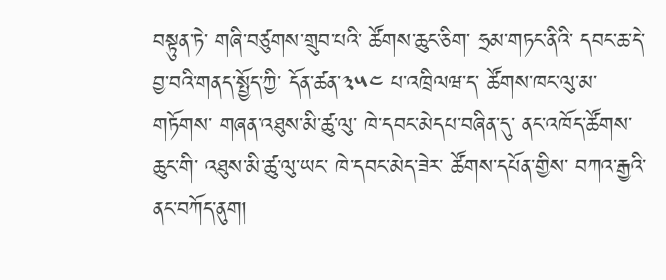བསྟུན་ཏེ་ གཞི་བཙུགས་གྲུབ་པའི་ ཚོགས་ཆུང་ཅིག་ ཧྲམ་གཏང་ནིའི་ དབང་ཆ་དེ་ བྱ་བའི་གནད་སྤྱོད་ཀྱི་ དོན་ཚན་༣༥༤ པ་འཁྲིལཝ་ད་ ཚོགས་ཁང་ལུ་མ་གཏོགས་ གཞན་འཐུས་མི་ཚུ་ལུ་ ཁེ་དབང་མེདཔ་བཞིན་དུ་ ནང་འཁོད་ཚོགས་ཆུང་གི་ འཐུས་མི་ཚུ་ལུ་ཡང་ ཁེ་དབང་མེད་ཟེར་ ཚོགས་དཔོན་གྱིས་ བཀའ་རྒྱའི་ནང་བཀོད་ནུག།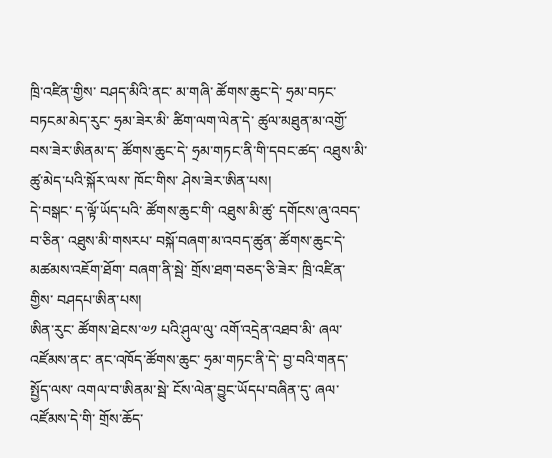ཁྲི་འཛིན་གྱིས་ བཤད་མིའི་ནང་ མ་གཞི་ ཚོགས་ཆུང་དེ་ ཧྲམ་བཏང་བཏངམ་མེད་རུང་ ཧྲམ་ཟེར་མི་ ཚིག་ལག་ལེན་དེ་ ཚུལ་མཐུན་མ་འགྱོ་བས་ཟེར་ཨིནམ་ད་ ཚོགས་ཆུང་དེ་ ཧྲམ་གཏང་ནི་གི་དབང་ཚད་ འཐུས་མི་ཚུ་མེད་པའི་སྐོར་ལས་ ཁོང་གིས་ ཤེས་ཟེར་ཨིན་པས།
དེ་བསྒང་ ད་ལྟོ་ཡོད་པའི་ ཚོགས་ཆུང་གི་ འཐུས་མི་ཚུ་ དགོངས་ཞུ་འབད་བ་ཅིན་ འཐུས་མི་གསརཔ་ བསྐོ་བཞག་མ་འབད་ཚུན་ ཚོགས་ཆུང་དེ་ མཚམས་འཇོག་ཐོག་ བཞག་ནི་སྦེ་ གྲོས་ཐག་བཅད་ཅི་ཟེར་ ཁྲི་འཛིན་གྱིས་ བཤདཔ་ཨིན་པས།
ཨིན་རུང་ ཚོགས་ཐེངས་༧༡ པའི་ཤུལ་ལུ་ འགོ་འདྲེན་འཐབ་མི་ ཞལ་འཛོམས་ནང་ ནང་འཁོད་ཚོགས་ཆུང་ ཧྲམ་གཏང་ནི་དེ་ བྱ་བའི་གནད་སྤྱོད་ལས་ འགལ་བ་ཨིནམ་སྦེ་ ངོས་ལེན་བྱུང་ཡོདཔ་བཞིན་དུ་ ཞལ་འཛོམས་དེ་གི་ གྲོས་ཆོད་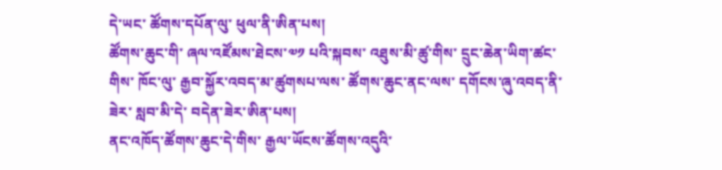དེ་ཡང་ ཚོགས་དཔོན་ལུ་ ཕུལ་ནི་ཨིན་པས།
ཚོགས་ཆུང་གི་ ཞལ་འཛོམས་ཐེངས་༧༡ པའི་སྐབས་ འཐུས་མི་ཚུ་གིས་ དྲུང་ཆེན་ཡིག་ཚང་གིས་ ཁོང་ལུ་ རྒྱབ་སྐྱོར་འབད་མ་ཚུགསཔ་ལས་ ཚོགས་ཆུང་ནང་ལས་ དགོངས་ཞུ་འབད་ནི་ཟེར་ སླབ་མི་དེ་ བདེན་ཟེར་ཨིན་པས།
ནང་འཁོད་ཚོགས་ཆུང་དེ་གིས་ རྒྱལ་ཡོངས་ཚོགས་འདུའི་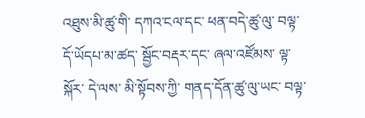འཐུས་མི་ཚུ་གི་ དཀའ་ངལ་དང་ ཕན་བདེ་ཚུ་ལུ་ བལྟ་དོ་ཡོདཔ་མ་ཚད་ སྦྱོང་བརྡར་དང་ ཞལ་འཛོམས་ ལྟ་སྐོར་ དེ་ལས་ མི་སྟོབས་ཀྱི་ གནད་དོན་ཚུ་ལུ་ཡང་ བལྟ་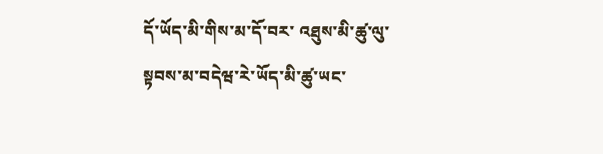དོ་ཡོད་མི་གིས་མ་དོ་བར་ འཐུས་མི་ཚུ་ལུ་ སྟབས་མ་བདེཝ་རེ་ཡོད་མི་ཚུ་ཡང་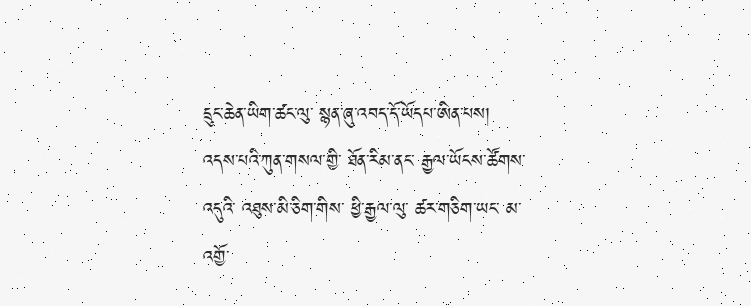དྲུང་ཆེན་ཡིག་ཚང་ལུ་ སྙན་ཞུ་འབད་དོ་ཡོདཔ་ཨིན་པས།
འདས་པའི་ཀུན་གསལ་གྱི་ ཐོན་རིམ་ནང་ རྒྱལ་ཡོངས་ཚོགས་འདུའི་ འཐུས་མི་ཅིག་གིས་ ཕྱི་རྒྱལ་ལུ་ ཚར་གཅིག་ཡང་ མ་འགྱོ་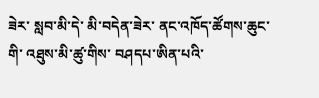ཟེར་ སླབ་མི་དེ་ མི་བདེན་ཟེར་ ནང་འཁོད་ཚོགས་ཆུང་གི་ འཐུས་མི་ཚུ་གིས་ བཤདཔ་ཨིན་པའི་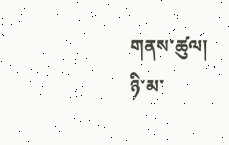གནས་ཚུལ།
ཉི་མ་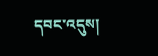དབང་འདུས།